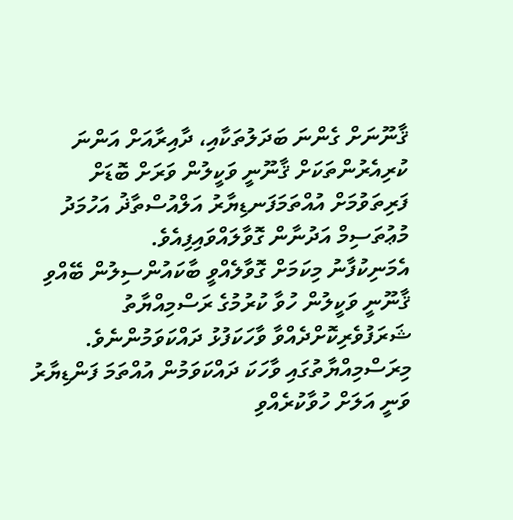ޤާނޫނަށް ގެންނަ ބަދަލުތަކާއި، ދާއިރާއަށް އަންނަ ކުރިއެރުންތަކަށް ޤާނޫނީ ވަކީލުން ވަރަށް ބޮޑަށް ފަރިތަވުމަށް އުއްތަމަފަނޑިޔާރު އަލްއުސްތާޛު އަހުމަދު މުޢުތަސިމް އަދުނާން ގޮވާލައްވައިފިއެވެ.
އެމަނިކުފާނު މިކަމަށް ގޮވާލެއްވީ ބާކައުންސިލުން ބޭއްވި ޤާނޫނީ ވަކީލުން ހުވާ ކުރުމުގެ ރަސްމިއްޔާތު ޝަރަފުވެރިކޮށްދެއްވާ ވާހަކަފުޅު ދައްކަވަމުންނެވެ.
މިރަސްމިއްޔާތުގައި ވާހަކަ ދައްކަވަމުން އުއްތަމަ ފަންޑިޔާރު ވަނީ އަލަށް ހުވާކުރެއްވި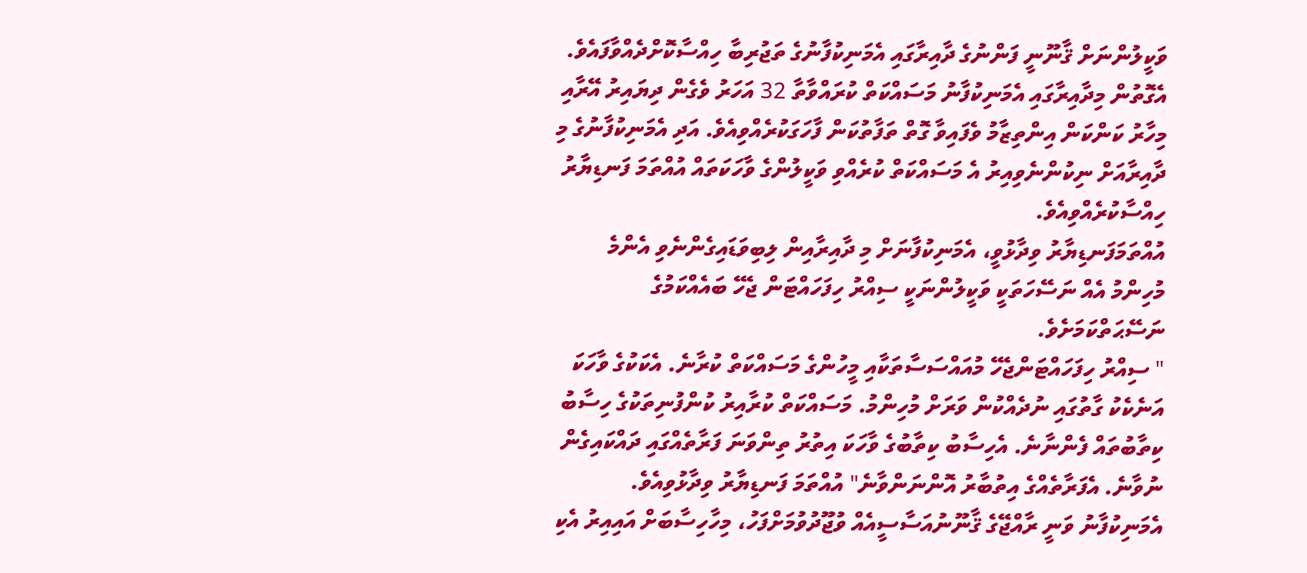ވަކީލުންނަށް ޤާނޫނީ ފަންނުގެ ދާއިރާގައި އެމަނިކުފާނުގެ ތަޖުރިބާ ހިއްސާކޮށްދެއްވާފައެވެ. އެގޮތުން މިދާއިރާގައި އެމަނިކުފާނު މަސައްކަތް ކުރައްވާތާ 32 އަހަރު ވެގެން ދިޔައިރު އޭރާއި މިހާރު ކަންކަން އިންތިޒާމު ވެފައިވާ ގޮތް ތަފާތުކަން ފާހަގަކުރެއްވިއެވެ. އަދި އެމަނިކުފާނުގެ މި ދާއިރާއަށް ނިކުންނެވިއިރު އެ މަސައްކަތް ކުރެއްވި ވަކީލުންގެ ވާހަކަތައް އުއްތަމަ ފަނޑިޔާރު ހިއްސާކުރެއްވިއެވެ.
އުއްތަމަފަނޑިޔާރު ވިދާޅުވީ، އެމަނިކުފާނަށް މި ދާއިރާއިން ލިބިވަޑައިގެންނެވި އެންމެ މުހިންމު އެއް ނަސޭހަތަކީ ވަކީލުންނަކީ ސިއްރު ހިފަހައްޓަން ޖެހޭ ބައެއްކަމުގެ ނަސޭޙަތްކަމަށެވެ.
" ސިއްރު ހިފަހައްޓަންޖެހޭ މުއައްސަސާތަކާއި މީހުންގެ މަސައްކަތް ކުރާނެ. އެކަކުގެ ވާހަކަ އަނެކެކު ގާތުގައި ނުދެއްކުން ވަރަށް މުހިންމު. މަސައްކަތް ކުރާއިރު ކުންފުނިތަކުގެ ހިސާބު ކިތާބުތައް ފެންނާނެ. އެހިސާބު ކިތާބުގެ ވާހަކަ އިތުރު ތިންވަނަ ފަރާތެއްގައި ދައްކައިގެން ނުވާނެ. އެފަރާތެއްގެ އިތުބާރު އޮންނަންވާނެ" އުއްތަމަ ފަނޑިޔާރު ވިދާޅުވިއެވެ.
އެމަނިކުފާނު ވަނީ ރާއްޖޭގެ ޤާނޫނުއަސާސީއެއް ވުޖޫދުވުމަށްފަހު، މިހާހިސާބަށް އައިއިރު އެކި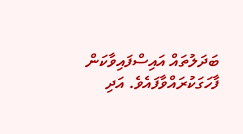ބަދަލުތައް އައިސްފައިވާކަން ފާހަގަކުރައްވާފައެވެ. އަދި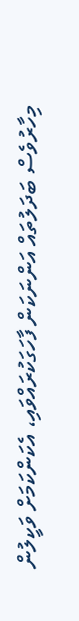މިހާރުވެސް ބަދަލުތައް އަންނަކަން ފާހަގަކުރައްވައި، އެކަންކަމަށް ވަކީލުން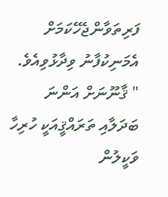ފަރިތަވާންޖެހޭކަމަށް އެމަނިކުފާނު ވިދާޅުވިއެވެ.
" ޤާނޫނަށް އަންނަ ބަދަލާއި ތަރައްޤީއަކީ ހުރިހާ ވަކީލުން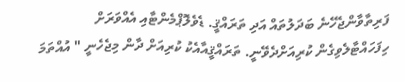ފަރިތާވާންޖެހޭނެ ބަދަލުތައް އަދި ތަރައްޤީ. ޑެވެލޮޕްމެންޓާއި އެއްވަރަށް ހިފަހައްޓާލެވިގެން ކުރިއަށްދެވޭނީ. ތަރައްޤީއާއެކު ކުރިއަށް ދާން މިޖެހެނީ " އުއްތަމަ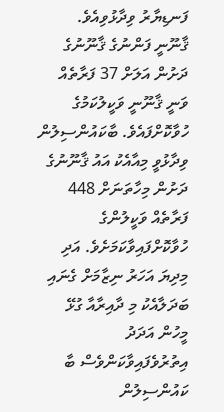ފަނޑިޔާރު ވިދާޅުވިއެވެ.
ޤާނޫނީ ފަންނުގެ ޤާނޫނުގެ ދަށުން އަލަށް 37 ފަރާތެއް ވަނީ ޤާނޫނީ ވަކީލުކަމުގެ ހުވާކޮށްފައެވެ. ބާކައުންސިލުން ވިދާޅުވީ މިއާއެކު އައު ޤާނޫނުގެ ދަށުން މިހާތަނަށް 448 ފަރާތެއް ވަކީލުންގެ ހުވާކޮށްފައިވާކަމަށެވެ. އަދި މިދިޔަ އަހަރު ނިޒާމަށް ގެނައި ބަދަލާއެކު މި ދާއިރާއާ ގުޅޭ މީހުން އަދަދު އިތުރުވެފައިވާކަންވެސް ބާ ކައުންސިލުން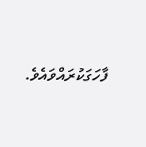ފާހަގަކުރައްވައެވެ.